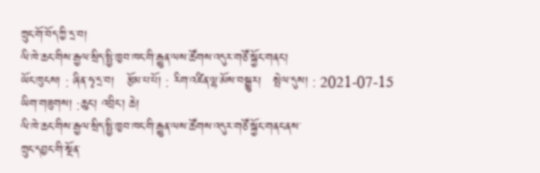ཀྲུང་གོ་བོད་ཀྱི་དྲ་བ།
ལི་ཁེ་ཆང་གིས་རྒྱལ་སྲིད་སྤྱི་ཁྱབ་ཁང་གི་རྒྱུན་ལས་ཚོགས་འདུར་གཙོ་སྐྱོང་གནང་།
ཡོང་ཁུངས། : ཞིན་ཧྭ་དྲ་བ།   རྩོམ་པ་པོ། : རིག་འཛིན་ལྷ་མོས་བསྒྱུར།   སྤེལ་དུས། : 2021-07-15
ཡིག་གཟུགས། :ཆུང་། འབྲིང་། ཆེ།
ལི་ཁེ་ཆང་གིས་རྒྱལ་སྲིད་སྤྱི་ཁྱབ་ཁང་གི་རྒྱུན་ལས་ཚོགས་འདུར་གཙོ་སྐྱོང་གནང་ནས་
ཀྲུང་དབྱང་གི་སྔོན་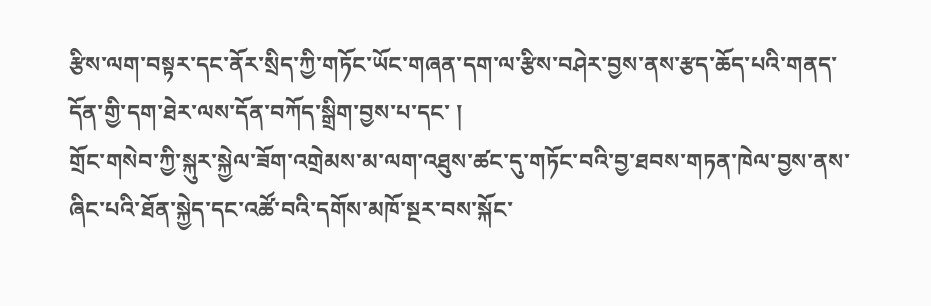རྩིས་ལག་བསྟར་དང་ནོར་སྲིད་ཀྱི་གཏོང་ཡོང་གཞན་དག་ལ་རྩིས་བཤེར་བྱས་ནས་རྩད་ཆོད་པའི་གནད་དོན་གྱི་དག་ཐེར་ལས་དོན་བཀོད་སྒྲིག་བྱས་པ་དང་ །
གྲོང་གསེབ་ཀྱི་སྐུར་སྐྱེལ་ཟོག་འགྲེམས་མ་ལག་འཐུས་ཚང་དུ་གཏོང་བའི་བྱ་ཐབས་གཏན་ཁེལ་བྱས་ནས་ཞིང་པའི་ཐོན་སྐྱེད་དང་འཚོ་བའི་དགོས་མཁོ་སྔར་བས་སྐོང་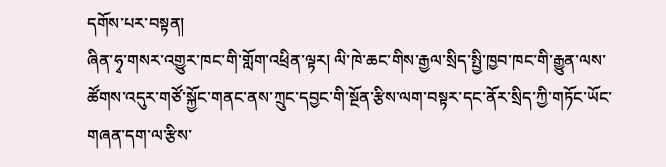དགོས་པར་བསྟན།
ཞིན་ཧྭ་གསར་འགྱུར་ཁང་གི་གློག་འཕྲིན་ལྟར། ལི་ཁེ་ཆང་གིས་རྒྱལ་སྲིད་སྤྱི་ཁྱབ་ཁང་གི་རྒྱུན་ལས་ཚོགས་འདུར་གཙོ་སྐྱོང་གནང་ནས་ཀྲུང་དབྱང་གི་སྔོན་རྩིས་ལག་བསྟར་དང་ནོར་སྲིད་ཀྱི་གཏོང་ཡོང་གཞན་དག་ལ་རྩིས་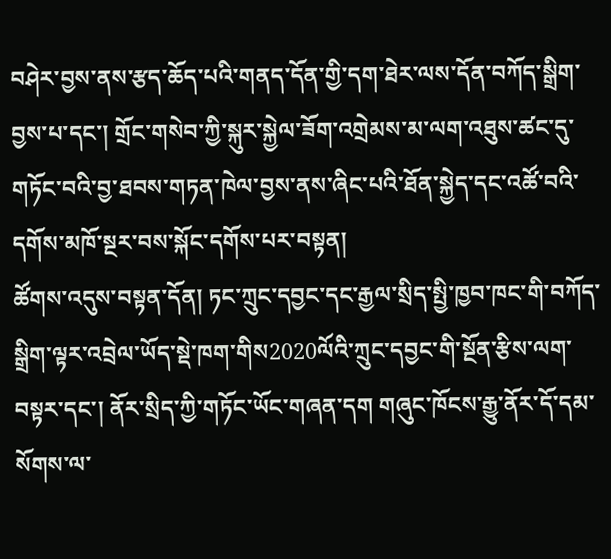བཤེར་བྱས་ནས་རྩད་ཆོད་པའི་གནད་དོན་གྱི་དག་ཐེར་ལས་དོན་བཀོད་སྒྲིག་བྱས་པ་དང་། གྲོང་གསེབ་ཀྱི་སྐུར་སྐྱེལ་ཟོག་འགྲེམས་མ་ལག་འཐུས་ཚང་དུ་གཏོང་བའི་བྱ་ཐབས་གཏན་ཁེལ་བྱས་ནས་ཞིང་པའི་ཐོན་སྐྱེད་དང་འཚོ་བའི་དགོས་མཁོ་སྔར་བས་སྐོང་དགོས་པར་བསྟན།
ཚོགས་འདུས་བསྟན་དོན། ཏང་ཀྲུང་དབྱང་དང་རྒྱལ་སྲིད་སྤྱི་ཁྱབ་ཁང་གི་བཀོད་སྒྲིག་ལྟར་འབྲེལ་ཡོད་སྡེ་ཁག་གིས2020ལོའི་ཀྲུང་དབྱང་གི་སྔོན་རྩིས་ལག་བསྟར་དང་། ནོར་སྲིད་ཀྱི་གཏོང་ཡོང་གཞན་དག གཞུང་ཁོངས་རྒྱུ་ནོར་དོ་དམ་སོགས་ལ་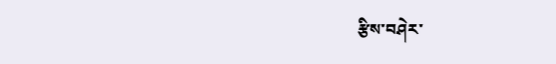རྩིས་བཤེར་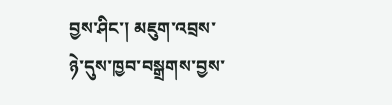བྱས་ཤིང་། མཇུག་འབྲས་ཉེ་དུས་ཁྱབ་བསྒྲགས་བྱས་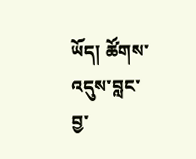ཡོད། ཚོགས་འདུས་བླང་བྱ་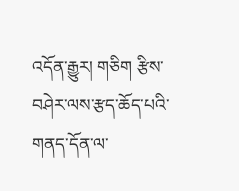འདོན་རྒྱུར། གཅིག རྩིས་བཤེར་ལས་རྩད་ཆོད་པའི་གནད་དོན་ལ་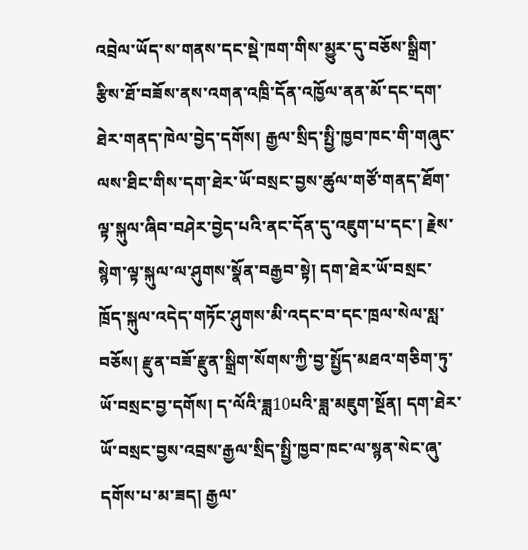འབྲེལ་ཡོད་ས་གནས་དང་སྡེ་ཁག་གིས་མྱུར་དུ་བཅོས་སྒྲིག་རྩིས་ཐོ་བཟོས་ནས་འགན་འཁྲི་དོན་འཁྱོལ་ནན་མོ་དང་དག་ཐེར་གནད་ཁེལ་བྱེད་དགོས། རྒྱལ་སྲིད་སྤྱི་ཁྱབ་ཁང་གི་གཞུང་ལས་ཐིང་གིས་དག་ཐེར་ཡོ་བསྲང་བྱས་ཚུལ་གཙོ་གནད་ཐོག་ལྟ་སྐུལ་ཞིབ་བཤེར་བྱེད་པའི་ནང་དོན་དུ་འཇུག་པ་དང་། རྗེས་སྙེག་ལྟ་སྐུལ་ལ་ཤུགས་སྣོན་བརྒྱབ་སྟེ། དག་ཐེར་ཡོ་བསྲང་ཁྲོད་སྐུལ་འདེད་གཏོང་ཤུགས་མི་འདང་བ་དང་ཁྲལ་སེལ་སླ་བཅོས། རྫུན་བཟོ་རྫུན་སྒྲིག་སོགས་ཀྱི་བྱ་སྤྱོད་མཐའ་གཅིག་ཏུ་ཡོ་བསྲང་བྱ་དགོས། ད་ལོའི་ཟླ10པའི་ཟླ་མཇུག་སྔོན། དག་ཐེར་ཡོ་བསྲང་བྱས་འབྲས་རྒྱལ་སྲིད་སྤྱི་ཁྱབ་ཁང་ལ་སྙན་སེང་ཞུ་དགོས་པ་མ་ཟད། རྒྱལ་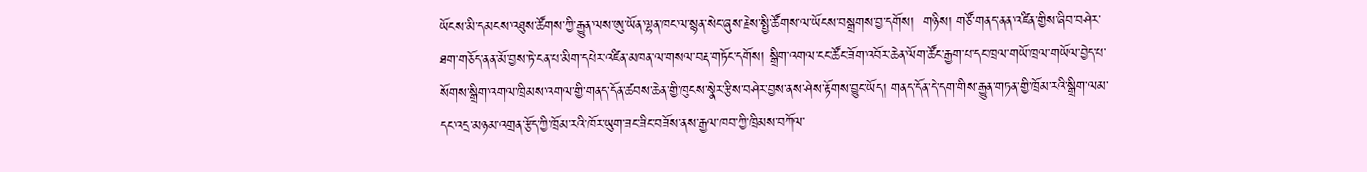ཡོངས་མི་དམངས་འཐུས་ཚོགས་ཀྱི་རྒྱུན་ལས་ཨུ་ཡོན་ལྷན་ཁང་ལ་སྙན་སེང་ཞུས་རྗེས་སྤྱི་ཚོགས་ལ་ཡོངས་བསྒྲགས་བྱ་དགོས།  གཉིས། གཙོ་གནད་ནན་འཛིན་གྱིས་ཞིབ་བཤེར་ཐག་གཅོད་ནན་མོ་བྱས་ཏེ་ངན་པ་མིག་དཔེར་འཛིན་མཁན་ལ་གསལ་བརྡ་གཏོང་དགོས། སྒྲིག་འགལ་ངང་ཚོང་ཟོག་འབོར་ཆེན་ལོག་ཚོང་རྒྱག་པ་དང་ཁྲལ་གཡོ་ཁྲལ་གཡོལ་བྱེད་པ་སོགས་སྒྲིག་འགལ་ཁྲིམས་འགལ་གྱི་གནད་དོན་ཚབས་ཆེན་གྱི་ཁུངས་སྣེར་རྩིས་བཤེར་བྱས་ནས་ཤེས་རྟོགས་བྱུང་ཡོད། གནད་དོན་དེ་དག་གིས་རྒྱུན་གཏན་གྱི་ཁྲོམ་རའི་སྒྲིག་ལམ་དང་འདྲ་མཉམ་འགྲན་རྩོད་ཀྱི་ཁྲོམ་རའི་ཁོར་ཡུག་ཟང་ཟིང་བཟོས་ནས་རྒྱལ་ཁབ་ཀྱི་ཁྲིམས་བཀོལ་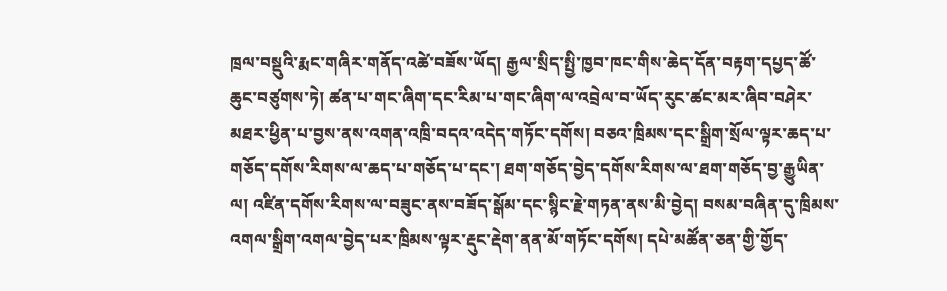ཁྲལ་བསྡུའི་རྨང་གཞིར་གནོད་འཚེ་བཟོས་ཡོད། རྒྱལ་སྲིད་སྤྱི་ཁྱབ་ཁང་གིས་ཆེད་དོན་བརྟག་དཔྱད་ཚོ་ཆུང་བཙུགས་ཏེ། ཚན་པ་གང་ཞིག་དང་རིམ་པ་གང་ཞིག་ལ་འབྲེལ་བ་ཡོད་རུང་ཚང་མར་ཞིབ་བཤེར་མཐར་ཕྱིན་པ་བྱས་ནས་འགན་འཁྲི་བདའ་འདེད་གཏོང་དགོས། བཅའ་ཁྲིམས་དང་སྒྲིག་སྲོལ་ལྟར་ཆད་པ་གཅོད་དགོས་རིགས་ལ་ཆད་པ་གཅོད་པ་དང་། ཐག་གཅོད་བྱེད་དགོས་རིགས་ལ་ཐག་གཅོད་བྱ་རྒྱུཡིན་ལ། འཛིན་དགོས་རིགས་ལ་བཟུང་ནས་བཟོད་སྒོམ་དང་སྙིང་རྗེ་གཏན་ནས་མི་བྱེད། བསམ་བཞིན་དུ་ཁྲིམས་འགལ་སྒྲིག་འགལ་བྱེད་པར་ཁྲིམས་ལྟར་རྡུང་རྡེག་ནན་མོ་གཏོང་དགོས། དཔེ་མཚོན་ཅན་གྱི་གྱོད་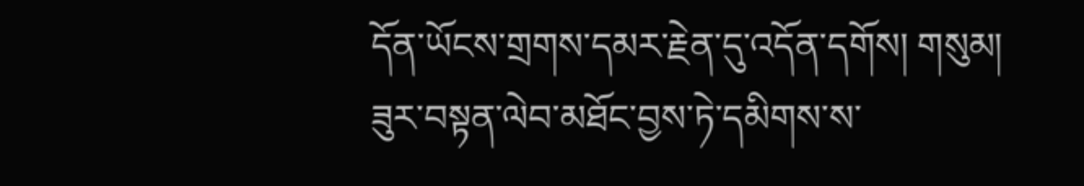དོན་ཡོངས་གྲགས་དམར་རྗེན་དུ་འདོན་དགོས། གསུམ། ཟུར་བསྟན་ལེབ་མཐོང་བྱས་ཏེ་དམིགས་ས་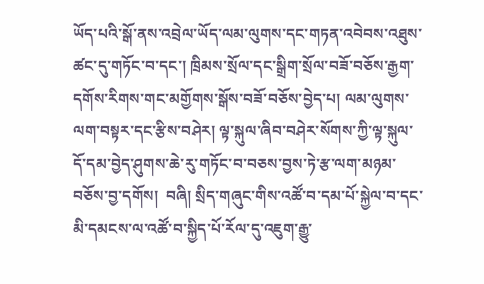ཡོད་པའི་སྒོ་ནས་འབྲེལ་ཡོད་ལམ་ལུགས་དང་གཏན་འབེབས་འཐུས་ཚང་དུ་གཏོང་བ་དང་། ཁྲིམས་སྲོལ་དང་སྒྲིག་སྲོལ་བཟོ་བཅོས་རྒྱག་དགོས་རིགས་གང་མགྱོགས་སྒོས་བཟོ་བཅོས་བྱེད་པ། ལམ་ལུགས་ལག་བསྟར་དང་རྩིས་བཤེར། ལྟ་སྐུལ་ཞིབ་བཤེར་སོགས་ཀྱི་ལྟ་སྐུལ་དོ་དམ་བྱེད་ཤུགས་ཆེ་རུ་གཏོང་བ་བཅས་བྱས་ཏེ་རྩ་ལག་མཉམ་བཅོས་བྱ་དགོས།  བཞི། སྲིད་གཞུང་གིས་འཚོ་བ་དམ་པོ་སྐྱེལ་བ་དང་མི་དམངས་ལ་འཚོ་བ་སྐྱིད་པོ་རོལ་དུ་འཇུག་རྒྱུ་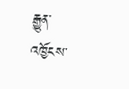རྒྱུན་འཁྱོངས་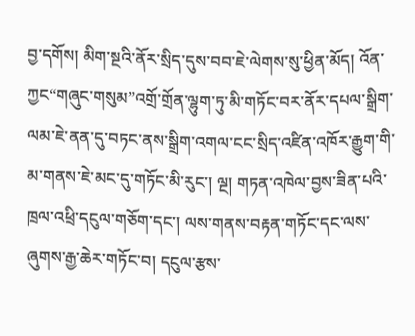བྱ་དགོས། མིག་སྔའི་ནོར་སྲིད་དུས་བབ་ཇེ་ལེགས་སུ་ཕྱིན་མོད། འོན་ཀྱང“གཞུང་གསུམ”འགྲོ་གྲོན་ལྷུག་ཏུ་མི་གཏོང་བར་ནོར་དཔལ་སྒྲིག་ལམ་ཇེ་ནན་དུ་བཏང་ནས་སྒྲིག་འགལ་ངང་སྲིད་འཛིན་འཁོར་རྒྱུག་གི་མ་གནས་ཇེ་མང་དུ་གཏོང་མི་རུང་། ལྔ། གཏན་འཁེལ་བྱས་ཟིན་པའི་ཁྲལ་འཕྲི་དངུལ་གཅོག་དང་། ལས་གནས་བརྟན་གཏོང་དང་ལས་ཞུགས་རྒྱ་ཆེར་གཏོང་བ། དངུལ་རྩས་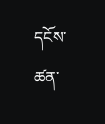དངོས་ཚན་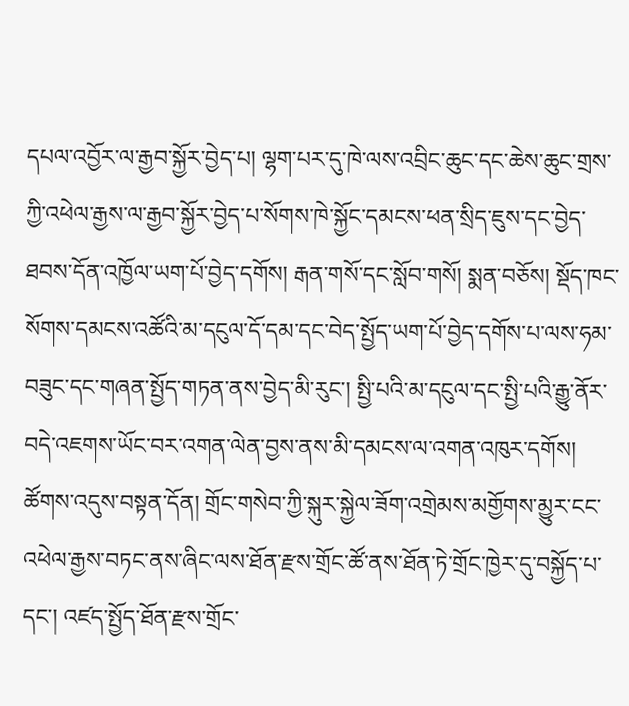དཔལ་འབྱོར་ལ་རྒྱབ་སྐྱོར་བྱེད་པ། ལྷག་པར་དུ་ཁེ་ལས་འབྲིང་ཆུང་དང་ཆེས་ཆུང་གྲས་ཀྱི་འཕེལ་རྒྱས་ལ་རྒྱབ་སྐྱོར་བྱེད་པ་སོགས་ཁེ་སྐྱོང་དམངས་ཕན་སྲིད་ཇུས་དང་བྱེད་ཐབས་དོན་འཁྱོལ་ཡག་པོ་བྱེད་དགོས། རྒན་གསོ་དང་སློབ་གསོ། སྨན་བཅོས། སྡོད་ཁང་སོགས་དམངས་འཚོའི་མ་དངུལ་དོ་དམ་དང་བེད་སྤྱོད་ཡག་པོ་བྱེད་དགོས་པ་ལས་ཧམ་བཟུང་དང་གཞན་སྤྱོད་གཏན་ནས་བྱེད་མི་རུང་། སྤྱི་པའི་མ་དངུལ་དང་སྤྱི་པའི་རྒྱུ་ནོར་བདེ་འཇགས་ཡོང་བར་འགན་ལེན་བྱས་ནས་མི་དམངས་ལ་འགན་འཁུར་དགོས།
ཚོགས་འདུས་བསྟན་དོན། གྲོང་གསེབ་ཀྱི་སྐུར་སྐྱེལ་ཟོག་འགྲེམས་མགྱོགས་མྱུར་ངང་འཕེལ་རྒྱས་བཏང་ནས་ཞིང་ལས་ཐོན་རྫས་གྲོང་ཚོ་ནས་ཐོན་ཏེ་གྲོང་ཁྱེར་དུ་བསྐྱོད་པ་དང་། འཛད་སྤྱོད་ཐོན་རྫས་གྲོང་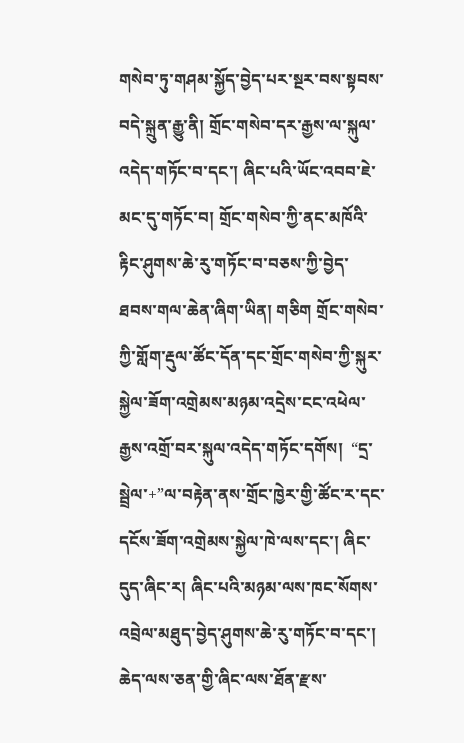གསེབ་ཏུ་གཤམ་སྐྱོད་བྱེད་པར་སྔར་བས་སྟབས་བདེ་སྐྲུན་རྒྱུ་ནི། གྲོང་གསེབ་དར་རྒྱས་ལ་སྐུལ་འདེད་གཏོང་བ་དང་། ཞིང་པའི་ཡོང་འབབ་ཇེ་མང་དུ་གཏོང་བ། གྲོང་གསེབ་ཀྱི་ནང་མཁོའི་རྟིང་ཤུགས་ཆེ་རུ་གཏོང་བ་བཅས་ཀྱི་བྱེད་ཐབས་གལ་ཆེན་ཞིག་ཡིན། གཅིག གྲོང་གསེབ་ཀྱི་གློག་རྡུལ་ཚོང་དོན་དང་གྲོང་གསེབ་ཀྱི་སྐུར་སྐྱེལ་ཟོག་འགྲེམས་མཉམ་འདྲེས་ངང་འཕེལ་རྒྱས་འགྲོ་བར་སྐུལ་འདེད་གཏོང་དགོས།  “དྲ་སྦྲེལ་+”ལ་བརྟེན་ནས་གྲོང་ཁྱེར་གྱི་ཚོང་ར་དང་དངོས་ཟོག་འགྲེམས་སྐྱེལ་ཁེ་ལས་དང་། ཞིང་དུད་ཞིང་ར། ཞིང་པའི་མཉམ་ལས་ཁང་སོགས་འབྲེལ་མཐུད་བྱེད་ཤུགས་ཆེ་རུ་གཏོང་བ་དང་། ཆེད་ལས་ཅན་གྱི་ཞིང་ལས་ཐོན་རྫས་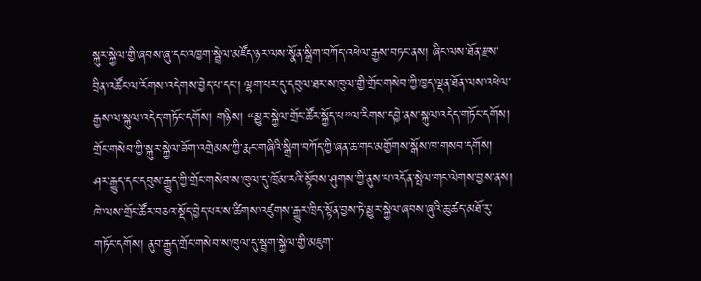སྐུར་སྐྱེལ་གྱི་ཞབས་ཞུ་དང་འཁྱག་སྦྲེལ་མཛོད་ཉར་ལས་སྣོན་སྒྲིག་བཀོད་འཕེལ་རྒྱས་བཏང་ནས། ཞིང་ལས་ཐོན་རྫས་བྲིན་འཚོང་ལ་རོགས་འདེགས་བྱེད་པ་དང་། ལྷག་པར་དུ་དབུལ་ཐར་ས་ཁུལ་གྱི་གྲོང་གསེབ་ཀྱི་ཁྱད་ལྡན་ཐོན་ལས་འཕེལ་རྒྱས་ལ་སྐུལ་འདེད་གཏོང་དགོས། གཉིས། “མྱུར་སྐྱེལ་གྲོང་ཚོར་སྐྱོད་པ”ལ་རིགས་དབྱེ་ནས་སྐུལ་འདེད་གཏོང་དགོས། གྲོང་གསེབ་ཀྱི་སྐུར་སྐྱེལ་ཟོག་འགྲེམས་ཀྱི་རྨང་གཞིའི་སྒྲིག་བཀོད་ཀྱི་ཞན་ཆ་གང་མགྱོགས་སྒོས་ཁ་གསབ་དགོས། ཤར་རྒྱུད་དང་དབུས་རྒྱུད་ཀྱི་གྲོང་གསེབ་ས་ཁུལ་དུ་ཁྲོམ་རའི་སྟོབས་ཤུགས་ཀྱི་ནུས་པ་འདོན་སྤེལ་གང་ལེགས་བྱས་ནས། ཁེ་ལས་གྲོང་ཚོར་བཅའ་སྡོད་བྱེད་པར་ས་ཚིགས་འཛུགས་རྒྱུར་ཁྲིད་སྟོན་བྱས་ཏེ་མྱུར་སྐྱེལ་ཞབས་ཞུའི་ཆུ་ཚད་མཐོ་རུ་གཏོང་དགོས། ནུབ་རྒྱུད་གྲོང་གསེབ་ས་ཁུལ་དུ་སྦྲག་སྐྱེལ་གྱི་མཇུག་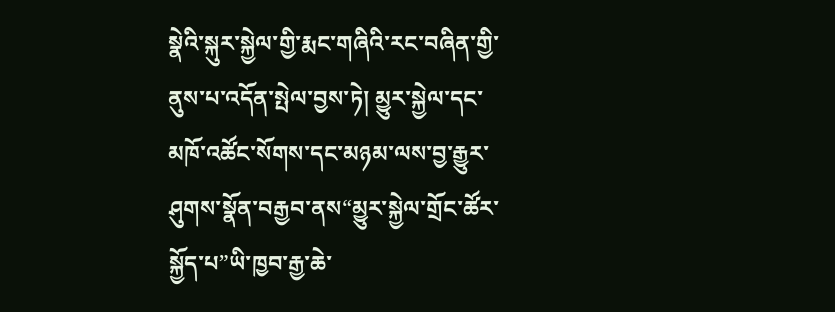སྣེའི་སྐུར་སྐྱེལ་གྱི་རྨང་གཞིའི་རང་བཞིན་གྱི་ནུས་པ་འདོན་སྤེལ་བྱས་ཏེ། མྱུར་སྐྱེལ་དང་མཁོ་འཚོང་སོགས་དང་མཉམ་ལས་བྱ་རྒྱུར་ཤུགས་སྣོན་བརྒྱབ་ནས“མྱུར་སྐྱེལ་གྲོང་ཚོར་སྐྱོད་པ”ཡི་ཁྱབ་རྒྱ་ཆེ་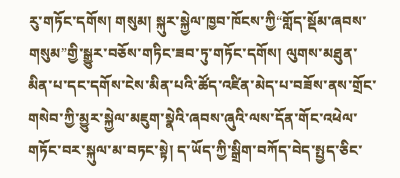རུ་གཏོང་དགོས། གསུམ། སྐུར་སྐྱེལ་ཁྱབ་ཁོངས་ཀྱི“གློད་སྡོམ་ཞབས་གསུམ”གྱི་སྒྱུར་བཅོས་གཏིང་ཟབ་ཏུ་གཏོང་དགོས། ལུགས་མཐུན་མིན་པ་དང་དགོས་ངེས་མིན་པའི་ཚོད་འཛིན་མེད་པ་བཟོས་ནས་གྲོང་གསེབ་ཀྱི་མྱུར་སྐྱེལ་མཇུག་སྣེའི་ཞབས་ཞུའི་ལས་དོན་གོང་འཕེལ་གཏོང་བར་སྐུལ་མ་བཏང་སྟེ། ད་ཡོད་ཀྱི་སྒྲིག་བཀོད་བེད་སྤྱད་ཅིང་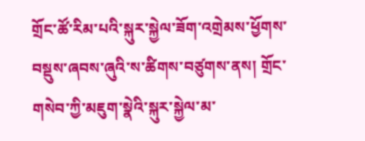གྲོང་ཚོ་རིམ་པའི་སྐུར་སྐྱེལ་ཟོག་འགྲེམས་ཕྱོགས་བསྡུས་ཞབས་ཞུའི་ས་ཚིགས་བཙུགས་ནས། གྲོང་གསེབ་ཀྱི་མཇུག་སྣེའི་སྐུར་སྐྱེལ་མ་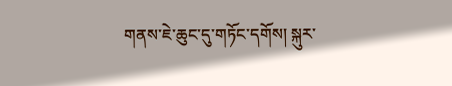གནས་ཇེ་ཆུང་དུ་གཏོང་དགོས། སྐུར་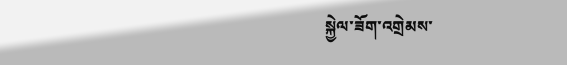སྐྱེལ་ཟོག་འགྲེམས་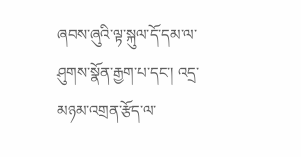ཞབས་ཞུའི་ལྟ་སྐུལ་དོ་དམ་ལ་ཤུགས་སྣོན་རྒྱག་པ་དང་། འདྲ་མཉམ་འགྲན་རྩོད་ལ་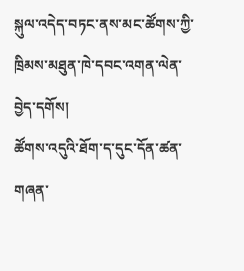སྐུལ་འདེད་བཏང་ནས་མང་ཚོགས་ཀྱི་ཁྲིམས་མཐུན་ཁེ་དབང་འགན་ལེན་བྱེད་དགོས།
ཚོགས་འདུའི་ཐོག་ད་དུང་དོན་ཚན་གཞན་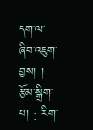དག་ལ་ཞིབ་འཇུག་བྱས། །
རྩོམ་སྒྲིག་པ། : རིག་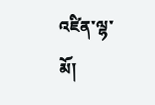འཛིན་ལྷ་མོ།